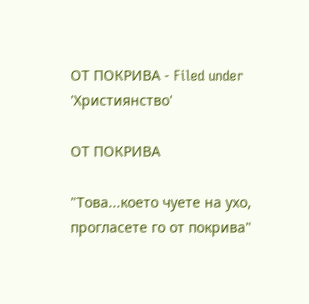ОТ ПОКРИВА - Filed under 'Християнство'

ОТ ПОКРИВА

"Това...което чуете на ухо, прогласете го от покрива"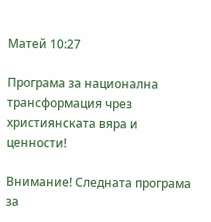Матей 10:27

Програма за национална трансформация чрез християнската вяра и ценности!

Внимание! Следната програма за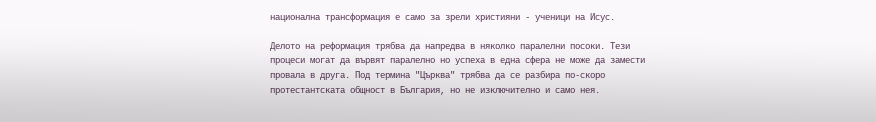национална трансформация е само за зрели християни - ученици на Исус.

Делото на реформация трябва да напредва в няколко паралелни посоки. Тези процеси могат да вървят паралелно но успеха в една сфера не може да замести провала в друга. Под термина "Църква" трябва да се разбира по-скоро протестантската общност в България, но не изключително и само нея.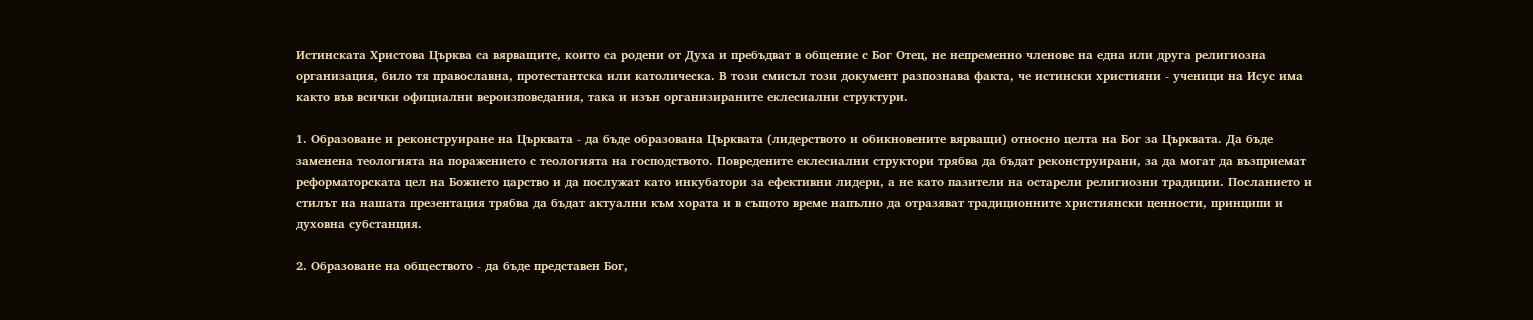Истинската Христова Църква са вярващите, които са родени от Духа и пребъдват в общение с Бог Отец, не непременно членове на една или друга религиозна организация, било тя православна, протестантска или католическа. В този смисъл този документ разпознава факта, че истински християни - ученици на Исус има както във всички официални вероизповедания, така и изън организираните еклесиални структури.

1. Образоване и реконструиране на Църквата - да бъде образована Църквата (лидерството и обикновените вярващи) относно целта на Бог за Църквата. Да бъде заменена теологията на поражението с теологията на господството. Повредените еклесиални структори трябва да бъдат реконструирани, за да могат да възприемат реформаторската цел на Божието царство и да послужат като инкубатори за ефективни лидери, а не като пазители на остарели религиозни традиции. Посланието и стилът на нашата презентация трябва да бъдат актуални към хората и в същото време напълно да отразяват традиционните християнски ценности, принципи и духовна субстанция.

2. Образоване на обществото - да бъде представен Бог,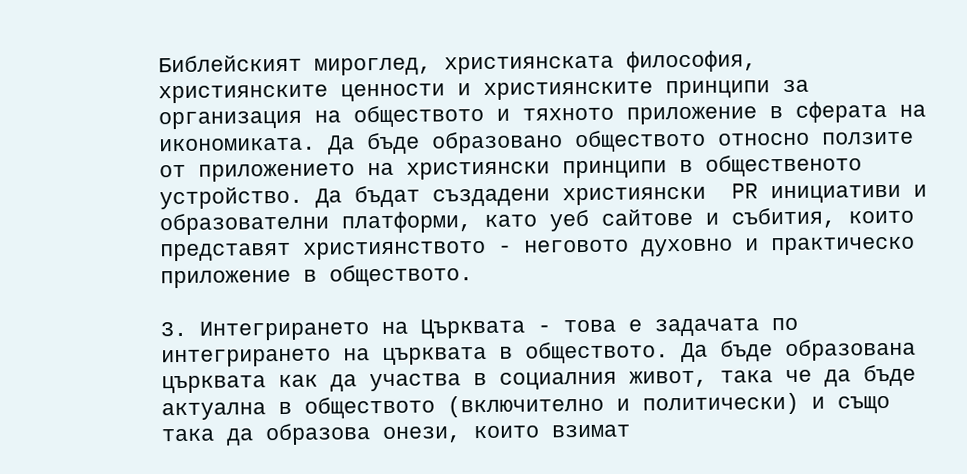Библейският мироглед, християнската философия, християнските ценности и християнските принципи за организация на обществото и тяхното приложение в сферата на икономиката. Да бъде образовано обществото относно ползите от приложението на християнски принципи в общественото устройство. Да бъдат създадени християнски  PR инициативи и образователни платформи, като уеб сайтове и събития, които представят християнството - неговото духовно и практическо приложение в обществото.

3. Интегрирането на Църквата - това е задачата по интегрирането на църквата в обществото. Да бъде образована църквата как да участва в социалния живот, така че да бъде актуална в обществото (включително и политически) и също така да образова онези, които взимат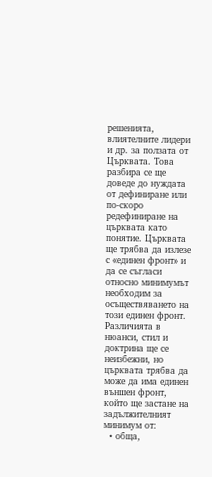решенията, влиятелните лидери и др. за ползата от Църквата. Това разбира се ще доведе до нуждата от дефиниране или по-скоро редефиниране на църквата като понятие. Църквата ще трябва да излезе с «единен фронт» и да се съгласи относно минимумът необходим за осъществяването на този единен фронт. Различията в нюанси, стил и доктрина ще се неизбежни, но църквата трябва да може да има единен външен фронт, който ще застане на задължителният минимум от:
  • обща,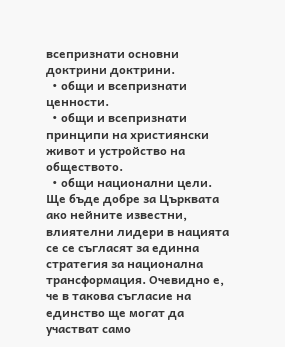всепризнати основни доктрини доктрини.
  • общи и всепризнати ценности.
  • общи и всепризнати принципи на християнски живот и устройство на обществото.
  • общи национални цели.
Ще бъде добре за Църквата ако нейните известни, влиятелни лидери в нацията се се съгласят за единна стратегия за национална трансформация. Очевидно е, че в такова съгласие на единство ще могат да участват само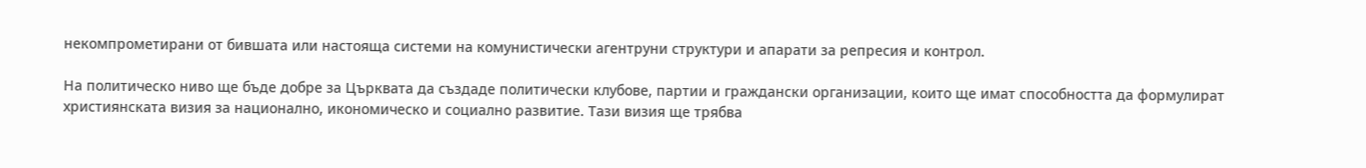некомпрометирани от бившата или настояща системи на комунистически агентруни структури и апарати за репресия и контрол.

На политическо ниво ще бъде добре за Църквата да създаде политически клубове, партии и граждански организации, които ще имат способността да формулират християнската визия за национално, икономическо и социално развитие. Тази визия ще трябва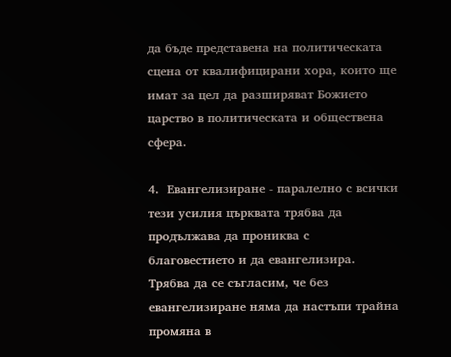да бъде представена на политическата сцена от квалифицирани хора, които ще имат за цел да разширяват Божието царство в политическата и обществена сфера.

4.  Евангелизиране - паралелно с всички тези усилия църквата трябва да продължава да прониква с благовестието и да евангелизира. Трябва да се съгласим, че без евангелизиране няма да настъпи трайна промяна в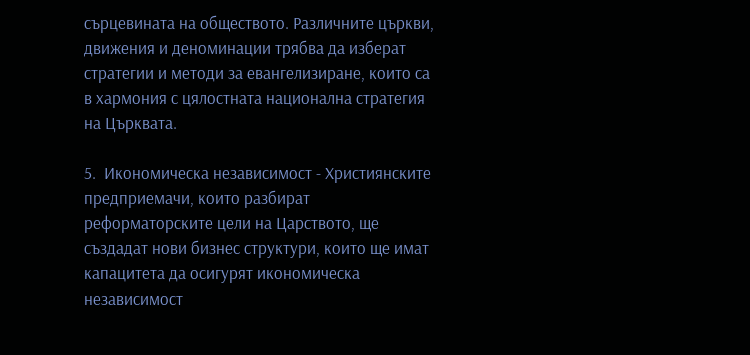сърцевината на обществото. Различните църкви, движения и деноминации трябва да изберат стратегии и методи за евангелизиране, които са в хармония с цялостната национална стратегия на Църквата.

5.  Икономическа независимост - Християнските предприемачи, които разбират реформаторските цели на Царството, ще създадат нови бизнес структури, които ще имат капацитета да осигурят икономическа независимост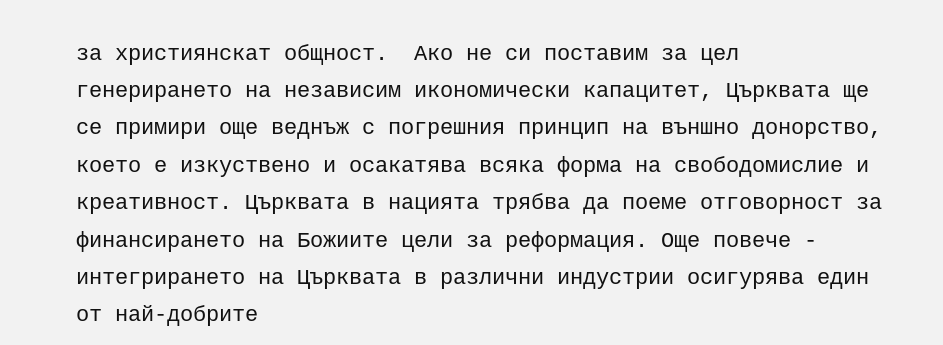за християнскат общност.  Ако не си поставим за цел генерирането на независим икономически капацитет, Църквата ще се примири още веднъж с погрешния принцип на външно донорство, което е изкуствено и осакатява всяка форма на свободомислие и креативност. Църквата в нацията трябва да поеме отговорност за финансирането на Божиите цели за реформация. Още повече - интегрирането на Църквата в различни индустрии осигурява един от най-добрите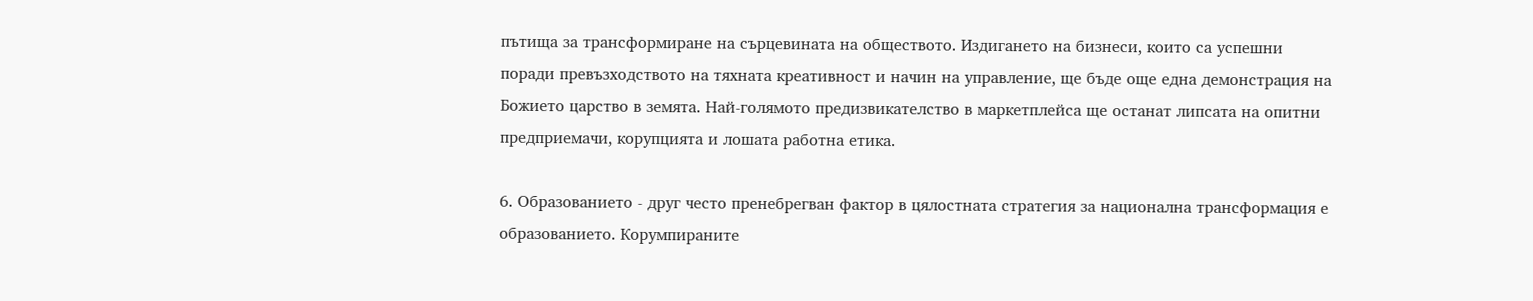пътища за трансформиране на сърцевината на обществото. Издигането на бизнеси, които са успешни поради превъзходството на тяхната креативност и начин на управление, ще бъде още една демонстрация на Божието царство в земята. Най-голямото предизвикателство в маркетплейса ще останат липсата на опитни предприемачи, корупцията и лошата работна етика.

6. Образованието - друг често пренебрегван фактор в цялостната стратегия за национална трансформация е образованието. Корумпираните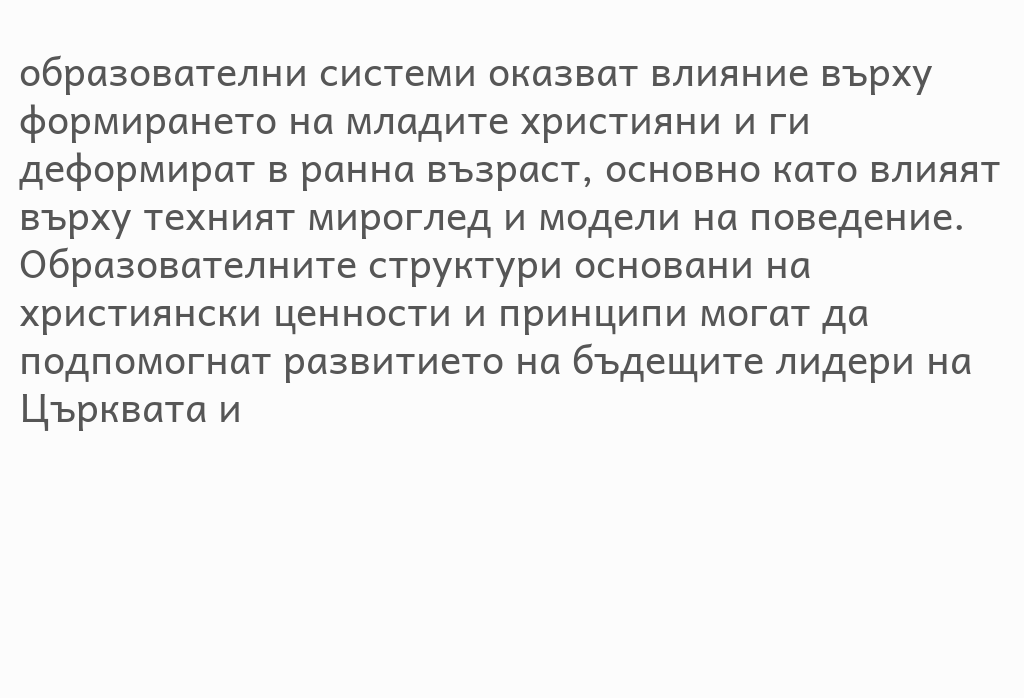образователни системи оказват влияние върху формирането на младите християни и ги деформират в ранна възраст, основно като влияят върху техният мироглед и модели на поведение. Образователните структури основани на християнски ценности и принципи могат да подпомогнат развитието на бъдещите лидери на Църквата и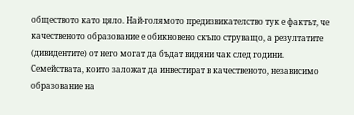обществото като цяло. Най-голямото предизвикателство тук е фактът, че качественото образование е обикновено скъпо струващо, а резултатите (дивидентите) от него могат да бъдат видяни чак след години. Семействата, които заложат да инвестират в качественото, независимо образование на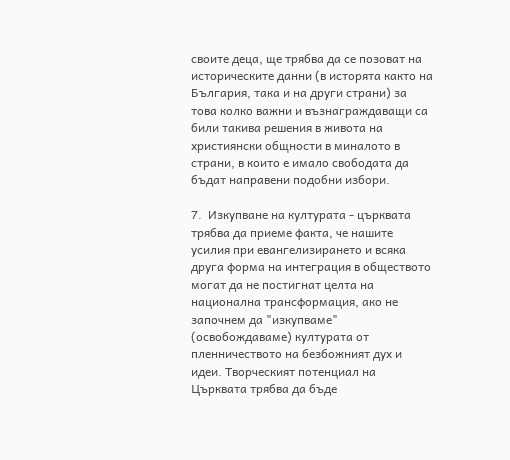своите деца, ще трябва да се позоват на историческите данни (в исторята както на България, така и на други страни) за това колко важни и възнаграждаващи са били такива решения в живота на християнски общности в миналото в страни, в които е имало свободата да бъдат направени подобни избори.

7.  Изкупване на културата - църквата трябва да приеме факта, че нашите усилия при евангелизирането и всяка друга форма на интеграция в обществото могат да не постигнат целта на национална трансформация, ако не започнем да "изкупваме" (освобождаваме) културата от пленничеството на безбожният дух и идеи. Творческият потенциал на Църквата трябва да бъде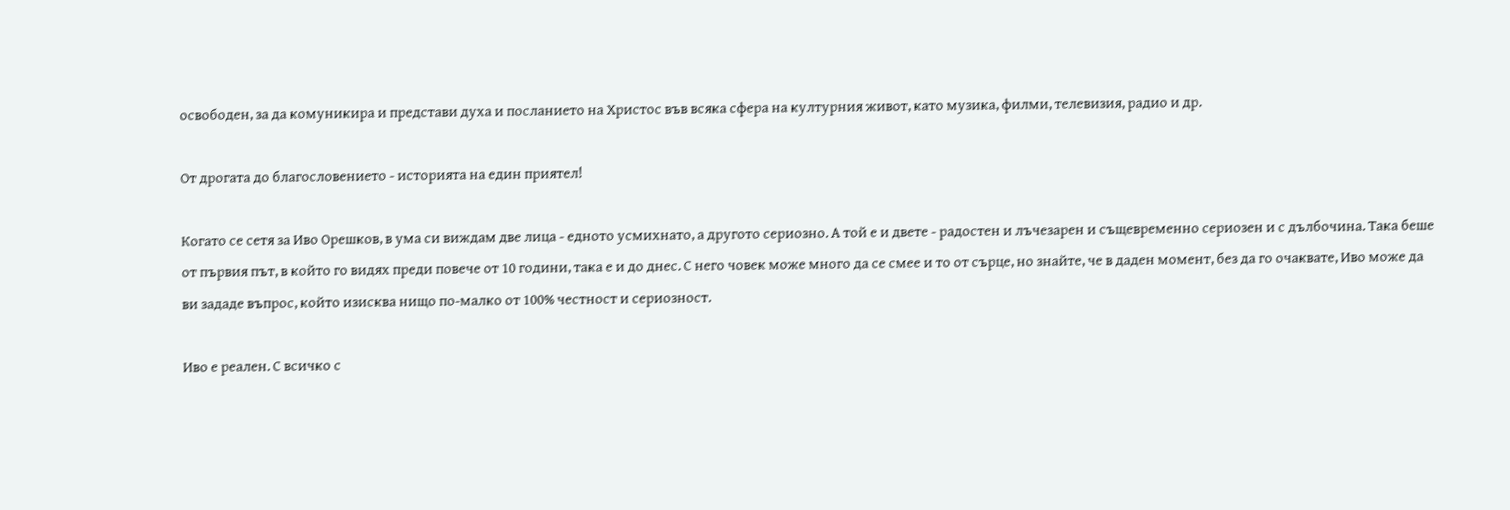освободен, за да комуникира и представи духа и посланието на Христос във всяка сфера на културния живот, като музика, филми, телевизия, радио и др.

От дрогата до благословението - историята на един приятел!

Когато се сетя за Иво Орешков, в ума си виждам две лица - едното усмихнато, а другото сериозно. А той е и двете - радостен и лъчезарен и същевременно сериозен и с дълбочина. Така беше от първия път, в който го видях преди повече от 10 години, така е и до днес. С него човек може много да се смее и то от сърце, но знайте, че в даден момент, без да го очаквате, Иво може да ви зададе въпрос, който изисква нищо по-малко от 100% честност и сериозност.

Иво е реален. С всичко с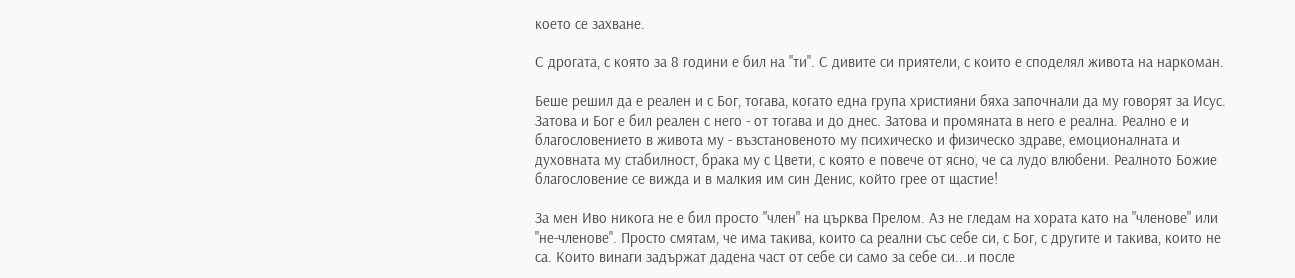което се захване.

С дрогата, с която за 8 години е бил на "ти". С дивите си приятели, с които е споделял живота на наркоман.

Беше решил да е реален и с Бог, тогава, когато една група християни бяха започнали да му говорят за Исус. Затова и Бог е бил реален с него - от тогава и до днес. Затова и промяната в него е реална. Реално е и благословението в живота му - възстановеното му психическо и физическо здраве, емоционалната и духовната му стабилност, брака му с Цвети, с която е повече от ясно, че са лудо влюбени. Реалното Божие благословение се вижда и в малкия им син Денис, който грее от щастие!

За мен Иво никога не е бил просто "член" на църква Прелом. Аз не гледам на хората като на "членове" или "не-членове". Просто смятам, че има такива, които са реални със себе си, с Бог, с другите и такива, които не са. Които винаги задържат дадена част от себе си само за себе си...и после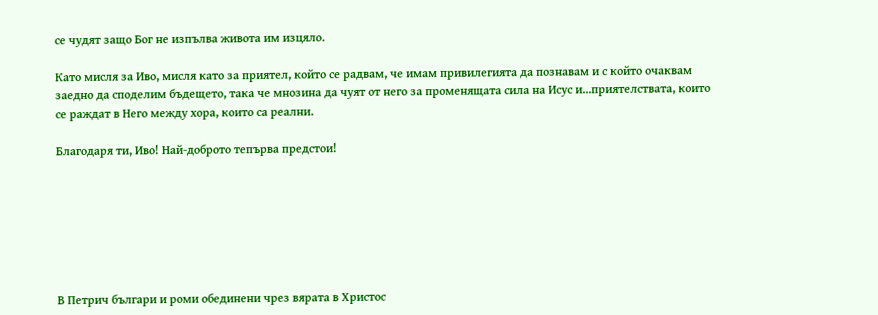се чудят защо Бог не изпълва живота им изцяло.

Като мисля за Иво, мисля като за приятел, който се радвам, че имам привилегията да познавам и с който очаквам заедно да споделим бъдещето, така че мнозина да чуят от него за променящата сила на Исус и...приятелствата, които се раждат в Него между хора, които са реални.

Благодаря ти, Иво! Най-доброто тепърва предстои!







В Петрич българи и роми обединени чрез вярата в Христос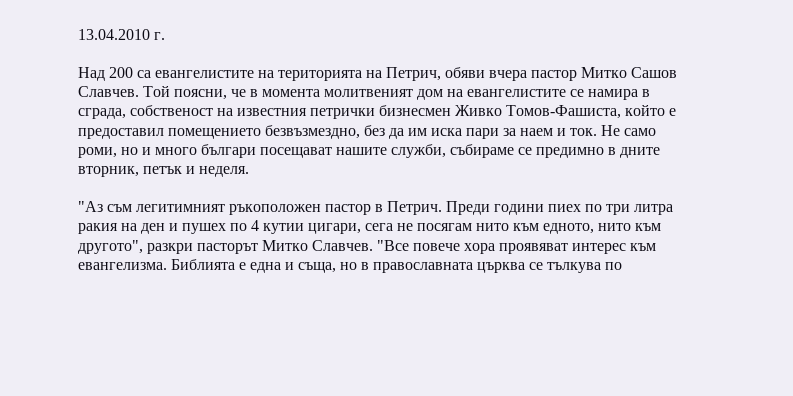13.04.2010 г.

Над 200 са евангелистите на територията на Петрич, обяви вчера пастор Митко Сашов Славчев. Той поясни, че в момента молитвеният дом на евангелистите се намира в сграда, собственост на известния петрички бизнесмен Живко Томов-Фашиста, който е предоставил помещението безвъзмездно, без да им иска пари за наем и ток. Не само роми, но и много българи посещават нашите служби, събираме се предимно в дните вторник, петък и неделя.

"Аз съм легитимният ръкоположен пастор в Петрич. Преди години пиех по три литра ракия на ден и пушех по 4 кутии цигари, сега не посягам нито към едното, нито към другото", разкри пасторът Митко Славчев. "Все повече хора проявяват интерес към евангелизма. Библията е една и съща, но в православната църква се тълкува по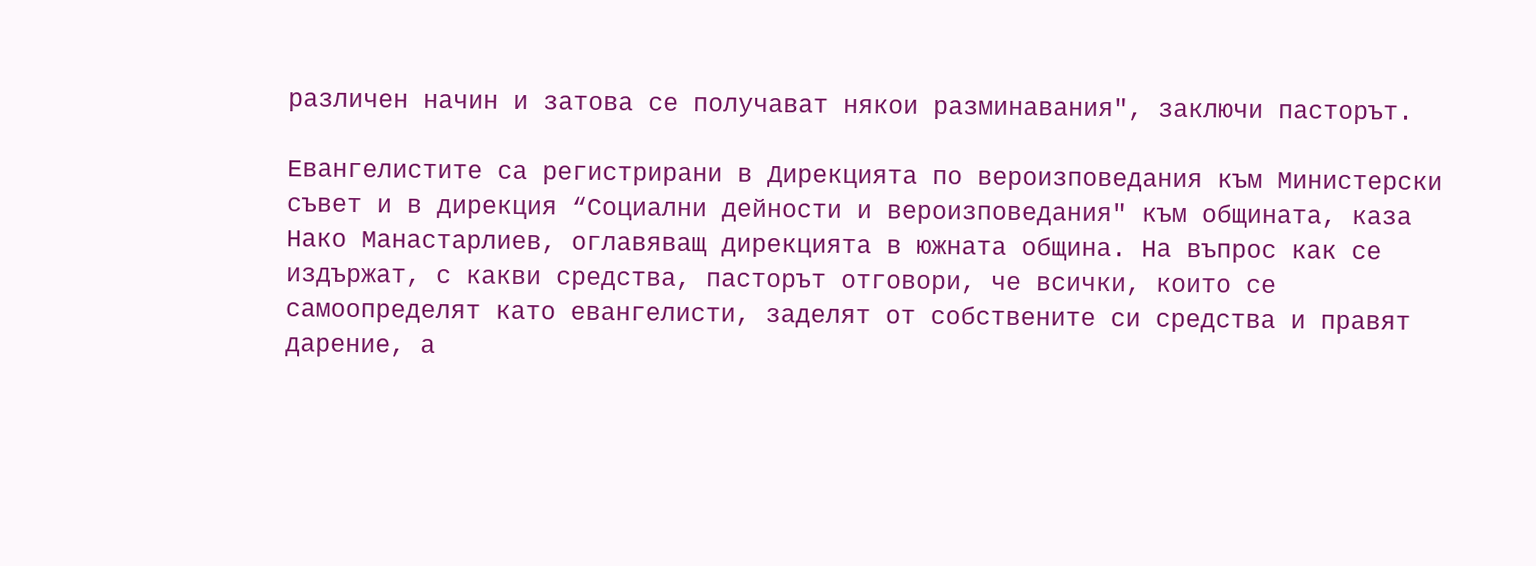различен начин и затова се получават някои разминавания", заключи пасторът.

Евангелистите са регистрирани в Дирекцията по вероизповедания към Министерски съвет и в дирекция “Социални дейности и вероизповедания" към общината, каза Нако Манастарлиев, оглавяващ дирекцията в южната община. На въпрос как се издържат, с какви средства, пасторът отговори, че всички, които се самоопределят като евангелисти, заделят от собствените си средства и правят дарение, а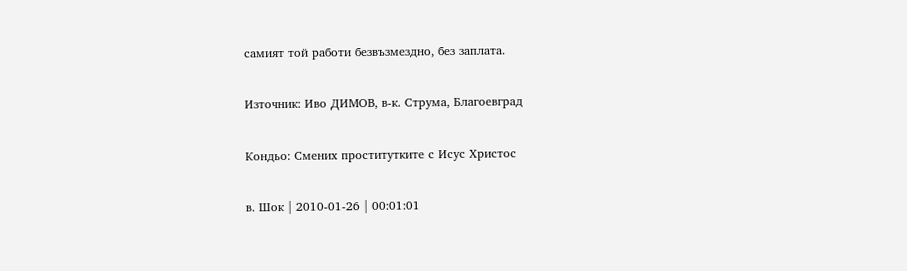самият той работи безвъзмездно, без заплата.

Източник: Иво ДИМОВ, в-к. Струма, Благоевград

Кондьо: Смених проститутките с Исус Христос

в. Шок | 2010-01-26 | 00:01:01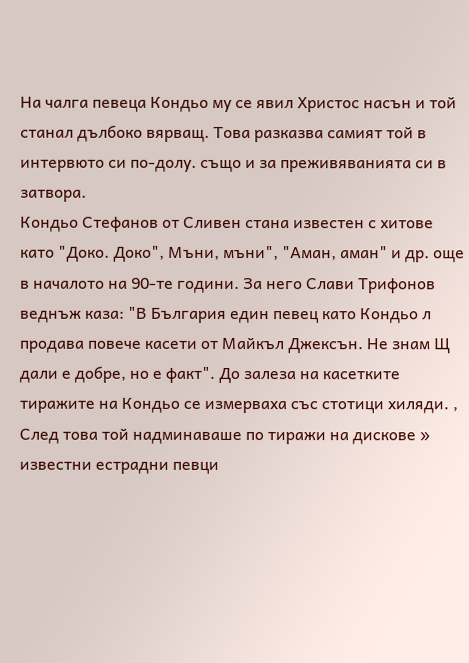На чалга певеца Кондьо му се явил Христос насън и той станал дълбоко вярващ. Това разказва самият той в интервюто си по-долу. също и за преживяванията си в затвора.
Кондьо Стефанов от Сливен стана известен с хитове като "Доко. Доко", Мъни, мъни", "Аман, аман" и др. още в началото на 90-те години. За него Слави Трифонов веднъж каза: "В България един певец като Кондьо л продава повече касети от Майкъл Джексън. Не знам Щ дали е добре, но е факт". До залеза на касетките тиражите на Кондьо се измерваха със стотици хиляди. , След това той надминаваше по тиражи на дискове » известни естрадни певци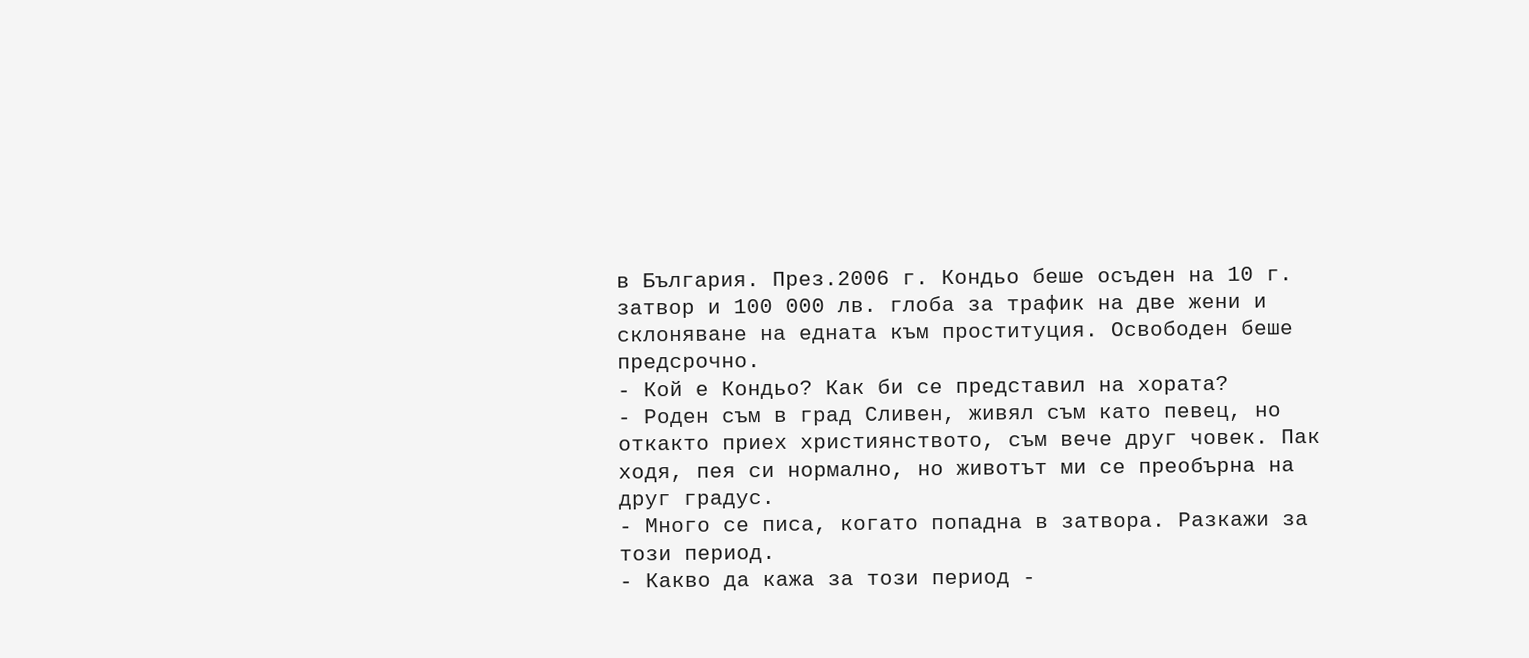в България. През.2006 г. Кондьо беше осъден на 10 г. затвор и 100 000 лв. глоба за трафик на две жени и склоняване на едната към проституция. Освободен беше предсрочно.
- Кой е Кондьо? Как би се представил на хората?
- Роден съм в град Сливен, живял съм като певец, но откакто приех християнството, съм вече друг човек. Пак ходя, пея си нормално, но животът ми се преобърна на друг градус.
- Много се писа, когато попадна в затвора. Разкажи за този период.
- Какво да кажа за този период -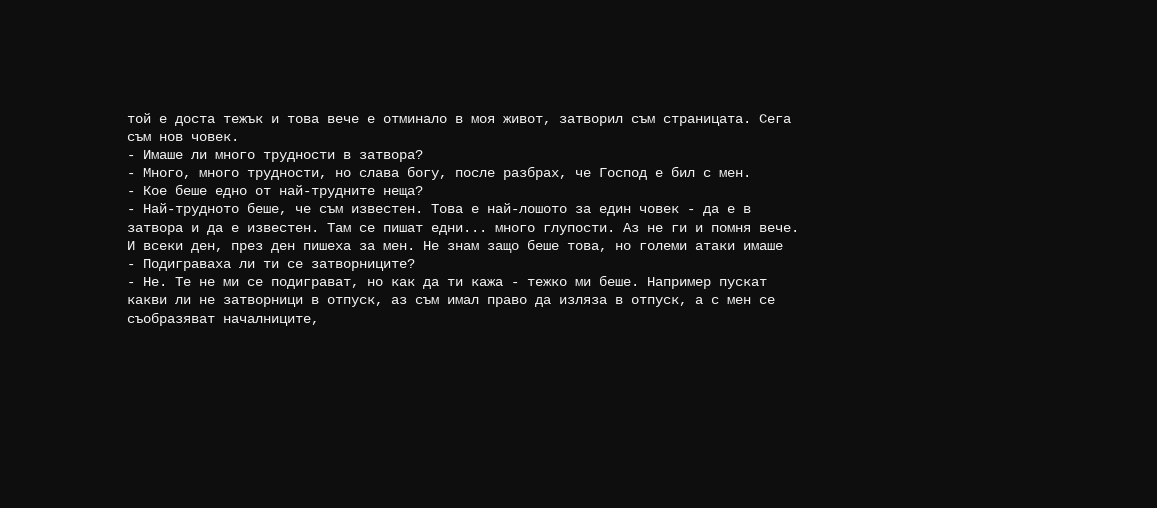той е доста тежък и това вече е отминало в моя живот, затворил съм страницата. Сега съм нов човек.
- Имаше ли много трудности в затвора?
- Много, много трудности, но слава богу, после разбрах, че Господ е бил с мен.
- Кое беше едно от най-трудните неща?
- Най-трудното беше, че съм известен. Това е най-лошото за един човек - да е в затвора и да е известен. Там се пишат едни... много глупости. Аз не ги и помня вече. И всеки ден, през ден пишеха за мен. Не знам защо беше това, но големи атаки имаше
- Подиграваха ли ти се затворниците?
- Не. Те не ми се подиграват, но как да ти кажа - тежко ми беше. Например пускат какви ли не затворници в отпуск, аз съм имал право да изляза в отпуск, а с мен се съобразяват началниците,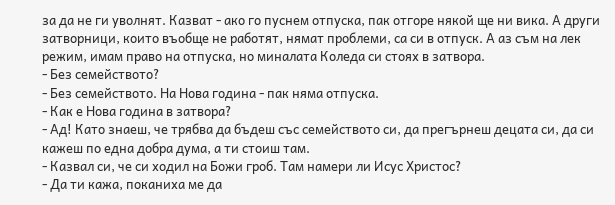за да не ги уволнят. Казват - ако го пуснем отпуска, пак отгоре някой ще ни вика. А други затворници, които въобще не работят, нямат проблеми, са си в отпуск. А аз съм на лек режим, имам право на отпуска, но миналата Коледа си стоях в затвора.
- Без семейството?
- Без семейството. На Нова година - пак няма отпуска.
- Как е Нова година в затвора?
- Ад! Като знаеш, че трябва да бъдеш със семейството си, да прегърнеш децата си, да си кажеш по една добра дума, а ти стоиш там.
- Казвал си, че си ходил на Божи гроб. Там намери ли Исус Христос?
- Да ти кажа, поканиха ме да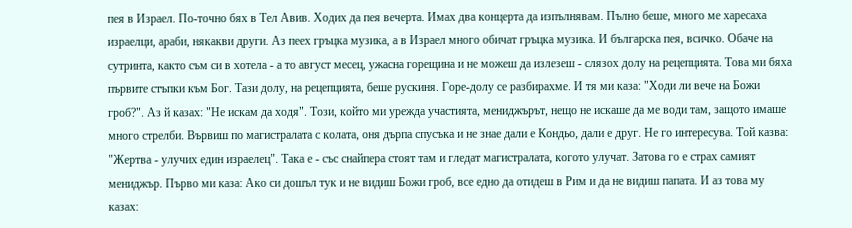пея в Израел. По-точно бях в Тел Авив. Ходих да пея вечерта. Имах два концерта да изпълнявам. Пълно беше, много ме харесаха израелци, араби, някакви други. Аз пеех гръцка музика, а в Израел много обичат гръцка музика. И българска пея, всичко. Обаче на сутринта, както съм си в хотела - а то август месец, ужасна горещина и не можеш да излезеш - слязох долу на рецепцията. Това ми бяха първите стъпки към Бог. Тази долу, на рецепцията, беше рускиня. Горе-долу се разбирахме. И тя ми каза: "Ходи ли вече на Божи гроб?". Аз й казах: "Не искам да ходя". Този, който ми урежда участията, мениджърът, нещо не искаше да ме води там, защото имаше много стрелби. Вървиш по магистралата с колата, оня дърпа спусъка и не знае дали е Кондьо, дали е друг. Не го интересува. Той казва: "Жертва - улучих един израелец". Така е - със снайпера стоят там и гледат магистралата, когото улучат. Затова го е страх самият мениджър. Първо ми каза: Ако си дошъл тук и не видиш Божи гроб, все едно да отидеш в Рим и да не видиш папата. И аз това му казах: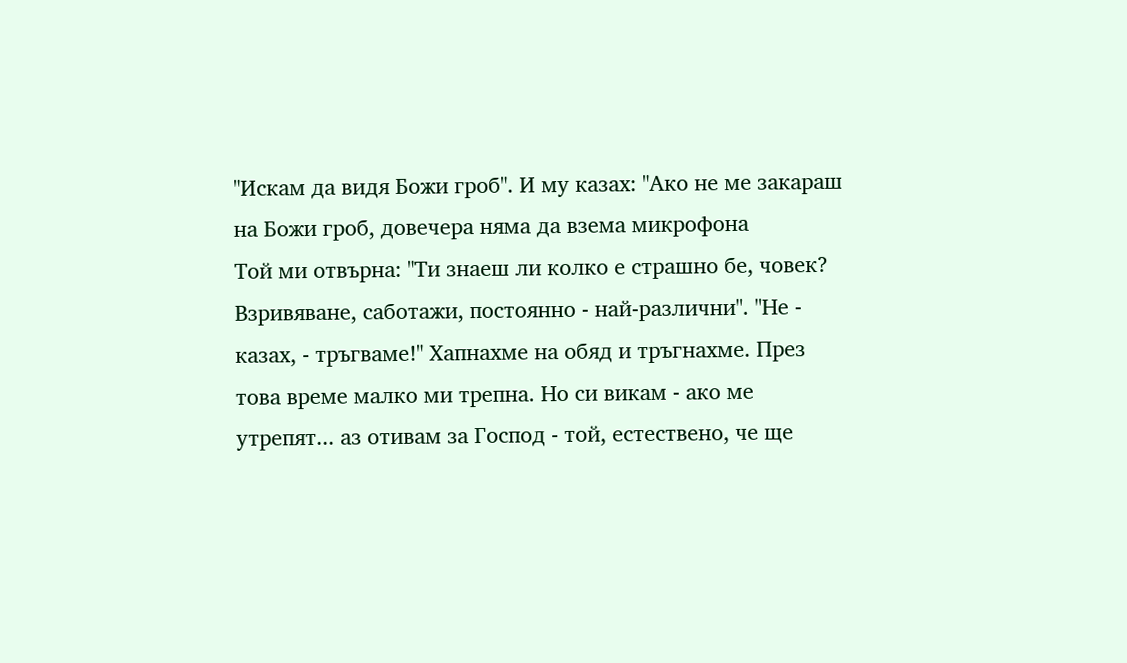"Искам да видя Божи гроб". И му казах: "Ако не ме закараш на Божи гроб, довечера няма да взема микрофона
Той ми отвърна: "Ти знаеш ли колко е страшно бе, човек? Взривяване, саботажи, постоянно - най-различни". "Не - казах, - тръгваме!" Хапнахме на обяд и тръгнахме. През това време малко ми трепна. Но си викам - ако ме утрепят... аз отивам за Господ - той, естествено, че ще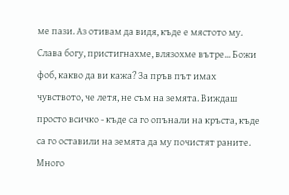ме пази. Аз отивам да видя, къде е мястото му. Слава богу, пристигнахме, влязохме вътре... Божи фоб, какво да ви кажа? За пръв път имах чувството, че летя, не съм на земята. Виждаш просто всичко - къде са го опънали на кръста, къде са го оставили на земята да му почистят раните. Много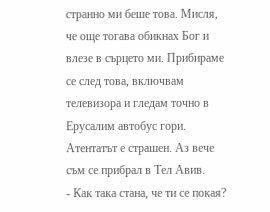странно ми беше това. Мисля, че още тогава обикнах Бог и влезе в сърцето ми. Прибираме се след това, включвам телевизора и гледам точно в Ерусалим автобус гори. Атентатът е страшен. Аз вече съм се прибрал в Тел Авив.
- Как така стана, че ти се покая?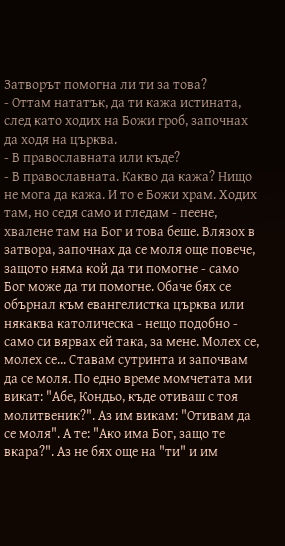Затворът помогна ли ти за това?
- Оттам нататък, да ти кажа истината, след като ходих на Божи гроб, започнах да ходя на църква.
- В православната или къде?
- В православната. Какво да кажа? Нищо не мога да кажа. И то е Божи храм. Ходих там, но седя само и гледам - пеене, хвалене там на Бог и това беше. Влязох в затвора, започнах да се моля още повече, защото няма кой да ти помогне - само Бог може да ти помогне. Обаче бях се обърнал към евангелистка църква или някаква католическа - нещо подобно - само си вярвах ей така, за мене. Молех се, молех се... Ставам сутринта и започвам да се моля. По едно време момчетата ми викат: "Абе, Кондьо, къде отиваш с тоя молитвеник?". Аз им викам: "Отивам да се моля". А те: "Ако има Бог, защо те вкара?". Аз не бях още на "ти" и им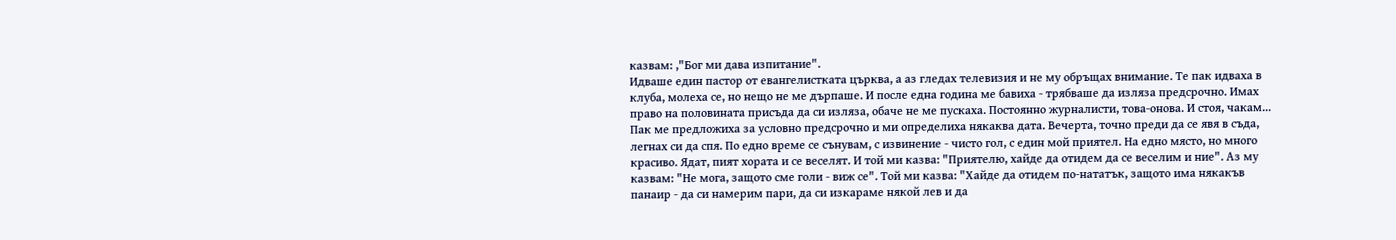казвам: ,"Бог ми дава изпитание".
Идваше един пастор от евангелистката църква, а аз гледах телевизия и не му обръщах внимание. Те пак идваха в клуба, молеха се, но нещо не ме дърпаше. И после една година ме бавиха - трябваше да изляза предсрочно. Имах право на половината присъда да си изляза, обаче не ме пускаха. Постоянно журналисти, това-онова. И стоя, чакам... Пак ме предложиха за условно предсрочно и ми определиха някаква дата. Вечерта, точно преди да се явя в съда, легнах си да спя. По едно време се сънувам, с извинение - чисто гол, с един мой приятел. На едно място, но много красиво. Ядат, пият хората и се веселят. И той ми казва: "Приятелю, хайде да отидем да се веселим и ние". Аз му казвам: "Не мога, защото сме голи - виж се". Той ми казва: "Хайде да отидем по-нататък, защото има някакъв панаир - да си намерим пари, да си изкараме някой лев и да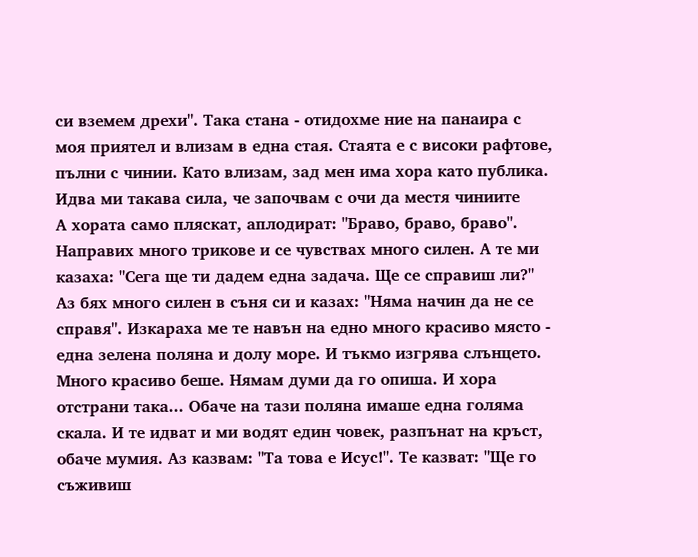си вземем дрехи". Така стана - отидохме ние на панаира с моя приятел и влизам в една стая. Стаята е с високи рафтове, пълни с чинии. Като влизам, зад мен има хора като публика. Идва ми такава сила, че започвам с очи да местя чиниите
А хората само пляскат, аплодират: "Браво, браво, браво". Направих много трикове и се чувствах много силен. А те ми казаха: "Сега ще ти дадем една задача. Ще се справиш ли?" Аз бях много силен в съня си и казах: "Няма начин да не се справя". Изкараха ме те навън на едно много красиво място - една зелена поляна и долу море. И тъкмо изгрява слънцето. Много красиво беше. Нямам думи да го опиша. И хора отстрани така... Обаче на тази поляна имаше една голяма скала. И те идват и ми водят един човек, разпънат на кръст, обаче мумия. Аз казвам: "Та това е Исус!". Те казват: "Ще го съживиш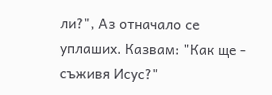ли?", Аз отначало се уплаших. Казвам: "Как ще - съживя Исус?"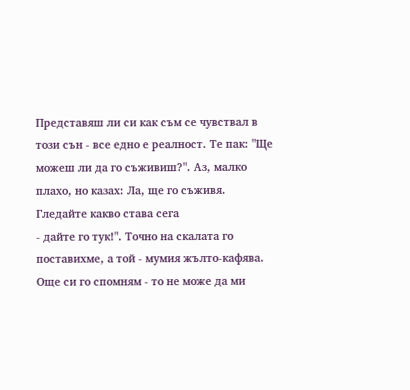Представяш ли си как съм се чувствал в този сън - все едно е реалност. Те пак: "Ще можеш ли да го съживиш?". Аз, малко плахо, но казах: Ла, ще го съживя. Гледайте какво става сега
- дайте го тук!". Точно на скалата го поставихме, а той - мумия жълто-кафява. Още си го спомням - то не може да ми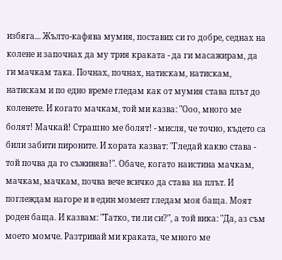избяга... Жълто-кафява мумия, поставих си го добре, седнах на колене и започнах да му трия краката - да ги масажирам, да ги мачкам така. Почнах, почнах, натискам, натискам, натискам и по едно време гледам как от мумия става плът до коленете. И когато мачкам, той ми казва: "Ооо, много ме болят! Мачкай! Страшно ме болят! - мисля, че точно, където са били забити пироните. И хората казват: "Гледай какво става - той почва да го съживява!". Обаче, когато наистина мачкам, мачкам, мачкам, почва вече всичко да става на плът. И поглеждам нагоре и в един момент гледам моя баща. Моят роден баща. И казвам: "Татко, ти ли си?", а той вика: "Да, аз съм моето момче. Разтривай ми краката, че много ме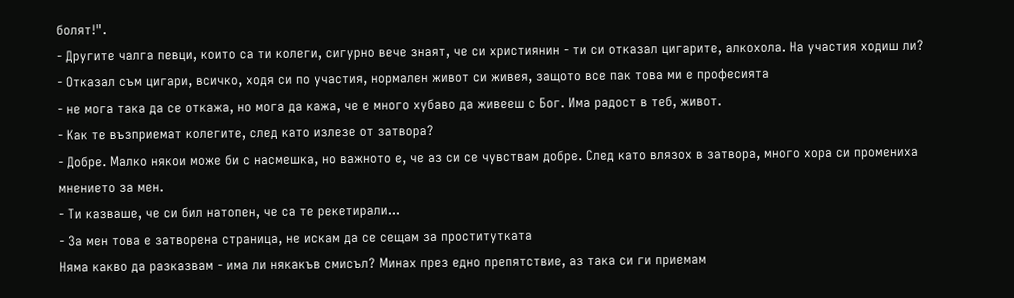болят!".
- Другите чалга певци, които са ти колеги, сигурно вече знаят, че си християнин - ти си отказал цигарите, алкохола. На участия ходиш ли?
- Отказал съм цигари, всичко, ходя си по участия, нормален живот си живея, защото все пак това ми е професията
- не мога така да се откажа, но мога да кажа, че е много хубаво да живееш с Бог. Има радост в теб, живот.
- Как те възприемат колегите, след като излезе от затвора?
- Добре. Малко някои може би с насмешка, но важното е, че аз си се чувствам добре. След като влязох в затвора, много хора си промениха мнението за мен.
- Ти казваше, че си бил натопен, че са те рекетирали...
- За мен това е затворена страница, не искам да се сещам за проститутката
Няма какво да разказвам - има ли някакъв смисъл? Минах през едно препятствие, аз така си ги приемам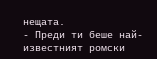нещата.
- Преди ти беше най-известният ромски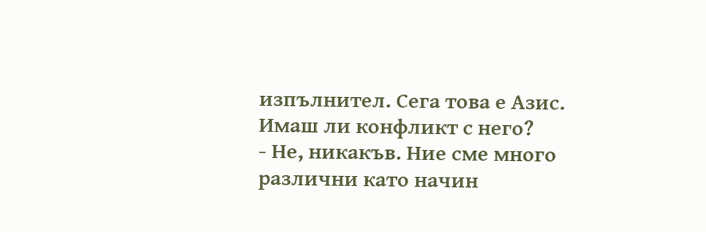изпълнител. Сега това е Азис. Имаш ли конфликт с него?
- Не, никакъв. Ние сме много различни като начин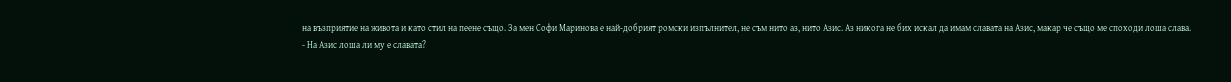на възприятие на живота и като стил на пеене също. За мен Софи Маринова е най-добрият ромски изпълнител, не съм нито аз, нито Азис. Аз никога не бих искал да имам славата на Азис, макар че също ме споходи лоша слава.
- На Азис лоша ли му е славата?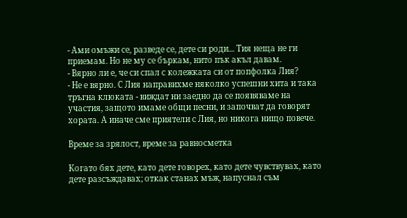- Ами омъжи се, разведе се, дете си роди... Тия неща не ги приемам. Но не му се бъркам, нито пък акъл давам.
- Вярно ли е, че си спал с колежката си от попфолка Лия?
- Не е вярно. С Лия направихме няколко успешни хита и така тръгна клюката - виждат ни заедно да се появяваме на участия, защото имаме общи песни, и започват да говорят хората. А иначе сме приятели с Лия, но никога нищо повече.

Време за зрялост, време за равносметка

Когато бях дете, като дете говорех, като дете чувствувах, като дете разсъждавах; откак станах мъж, напуснал съм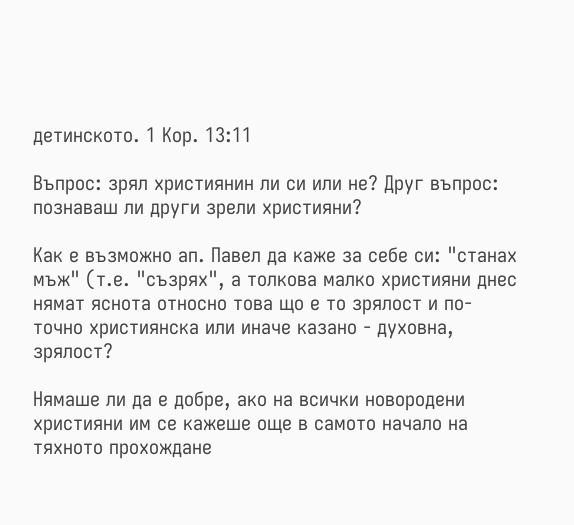детинското. 1 Кор. 13:11

Въпрос: зрял християнин ли си или не? Друг въпрос: познаваш ли други зрели християни?

Как е възможно ап. Павел да каже за себе си: "станах мъж" (т.е. "съзрях", а толкова малко християни днес нямат яснота относно това що е то зрялост и по-точно християнска или иначе казано - духовна, зрялост?

Нямаше ли да е добре, ако на всички новородени християни им се кажеше още в самото начало на тяхното прохождане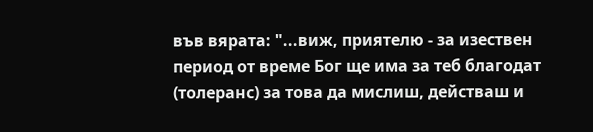във вярата: "...виж, приятелю - за изествен период от време Бог ще има за теб благодат (толеранс) за това да мислиш, действаш и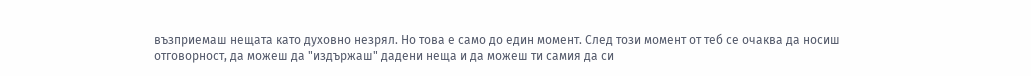възприемаш нещата като духовно незрял. Но това е само до един момент. След този момент от теб се очаква да носиш отговорност, да можеш да "издържаш" дадени неща и да можеш ти самия да си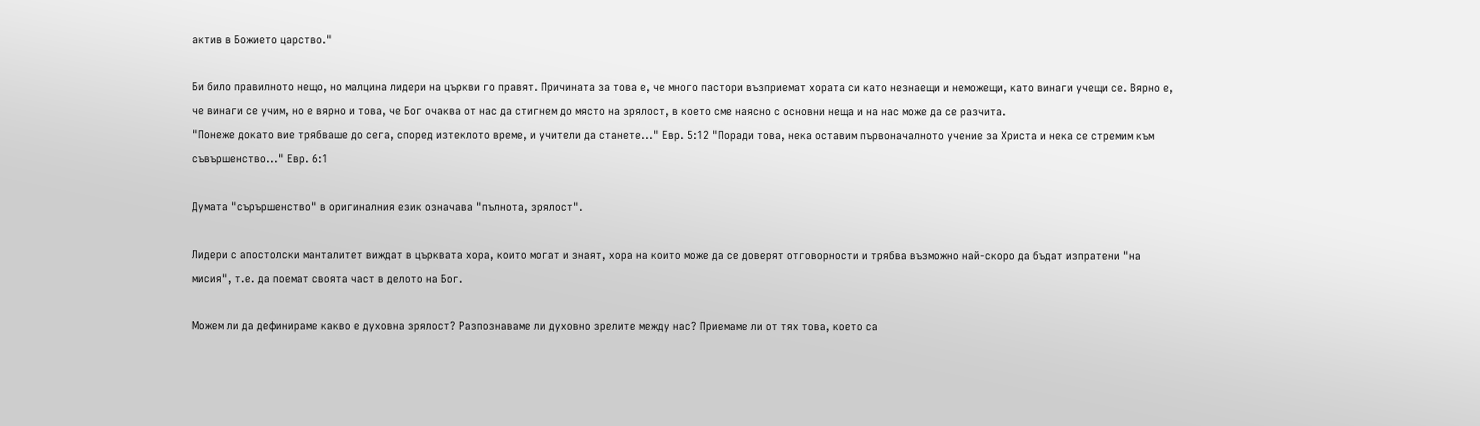актив в Божието царство."

Би било правилното нещо, но малцина лидери на църкви го правят. Причината за това е, че много пастори възприемат хората си като незнаещи и неможещи, като винаги учещи се. Вярно е, че винаги се учим, но е вярно и това, че Бог очаква от нас да стигнем до място на зрялост, в което сме наясно с основни неща и на нас може да се разчита.
"Понеже докато вие трябваше до сега, според изтеклото време, и учители да станете..." Евр. 5:12 "Поради това, нека оставим първоначалното учение за Христа и нека се стремим към съвършенство..." Евр. 6:1

Думата "сърършенство" в оригиналния език означава "пълнота, зрялост".

Лидери с апостолски манталитет виждат в църквата хора, които могат и знаят, хора на които може да се доверят отговорности и трябва възможно най-скоро да бъдат изпратени "на мисия", т.е. да поемат своята част в делото на Бог.

Можем ли да дефинираме какво е духовна зрялост? Разпознаваме ли духовно зрелите между нас? Приемаме ли от тях това, което са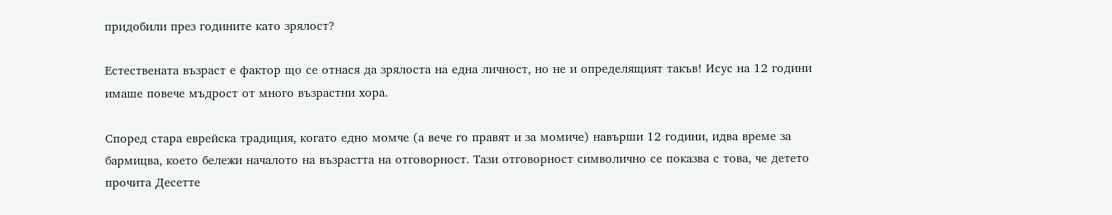придобили през годините като зрялост?

Естествената възраст е фактор що се отнася да зрялоста на една личност, но не и определящият такъв! Исус на 12 години имаше повече мъдрост от много възрастни хора.

Според стара еврейска традиция, когато едно момче (а вече го правят и за момиче) навърши 12 години, идва време за бармицва, което бележи началото на възрастта на отговорност. Тази отговорност символично се показва с това, че детето прочита Десетте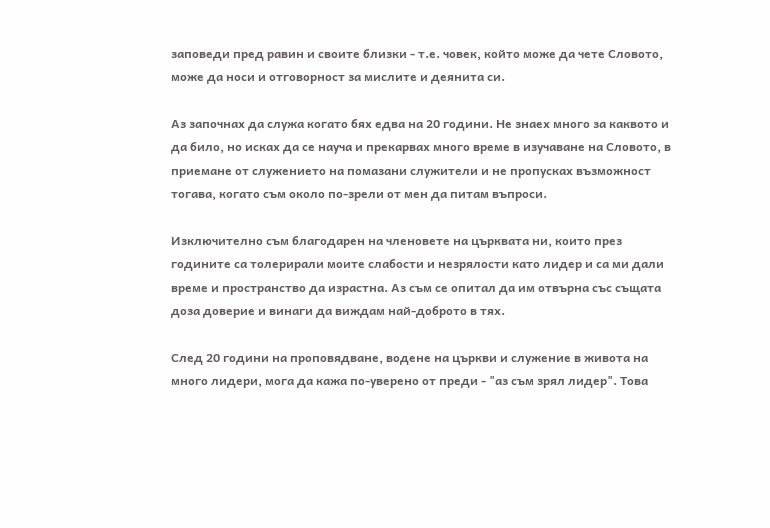заповеди пред равин и своите близки - т.е. човек, който може да чете Словото, може да носи и отговорност за мислите и деянита си.

Аз започнах да служа когато бях едва на 20 години. Не знаех много за каквото и да било, но исках да се науча и прекарвах много време в изучаване на Словото, в приемане от служението на помазани служители и не пропусках възможност тогава, когато съм около по-зрели от мен да питам въпроси.

Изключително съм благодарен на членовете на църквата ни, които през годините са толерирали моите слабости и незрялости като лидер и са ми дали време и пространство да израстна. Аз съм се опитал да им отвърна със същата доза доверие и винаги да виждам най-доброто в тях.

След 20 години на проповядване, водене на църкви и служение в живота на много лидери, мога да кажа по-уверено от преди - "аз съм зрял лидер". Това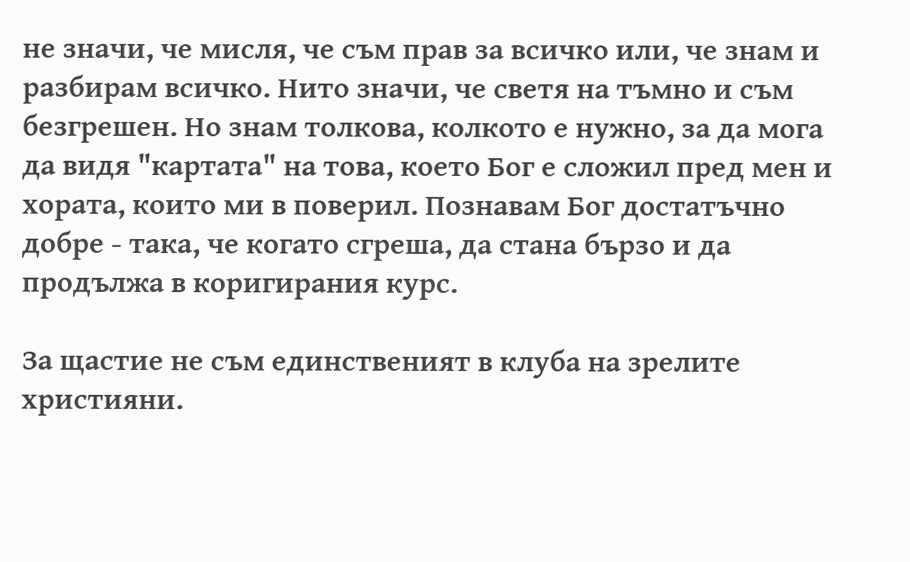не значи, че мисля, че съм прав за всичко или, че знам и разбирам всичко. Нито значи, че светя на тъмно и съм безгрешен. Но знам толкова, колкото е нужно, за да мога да видя "картата" на това, което Бог е сложил пред мен и хората, които ми в поверил. Познавам Бог достатъчно добре - така, че когато сгреша, да стана бързо и да продължа в коригирания курс.

За щастие не съм единственият в клуба на зрелите християни.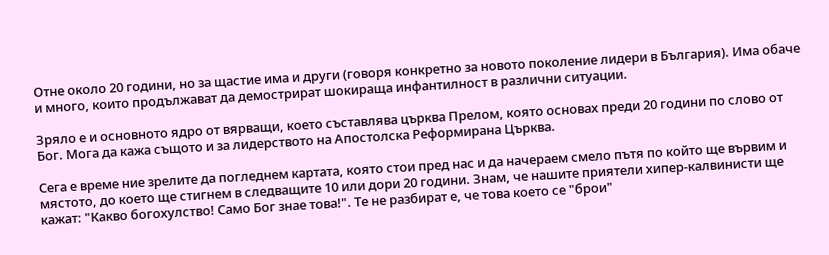Отне около 20 години, но за щастие има и други (говоря конкретно за новото поколение лидери в България). Има обаче и много, които продължават да демострират шокираща инфантилност в различни ситуации.

Зряло е и основното ядро от вярващи, което съставлява църква Прелом, която основах преди 20 години по слово от Бог. Мога да кажа същото и за лидерството на Апостолска Реформирана Църква.

Сега е време ние зрелите да погледнем картата, която стои пред нас и да начераем смело пътя по който ще вървим и мястото, до което ще стигнем в следващите 10 или дори 20 години. Знам, че нашите приятели хипер-калвинисти ще кажат: "Какво богохулство! Само Бог знае това!". Те не разбират е, че това което се "брои"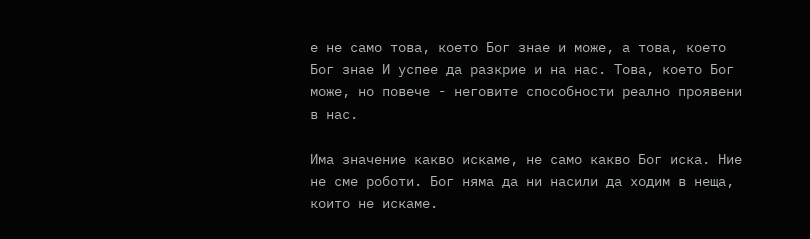е не само това, което Бог знае и може, а това, което Бог знае И успее да разкрие и на нас. Това, което Бог може, но повече - неговите способности реално проявени в нас.

Има значение какво искаме, не само какво Бог иска. Ние не сме роботи. Бог няма да ни насили да ходим в неща, които не искаме.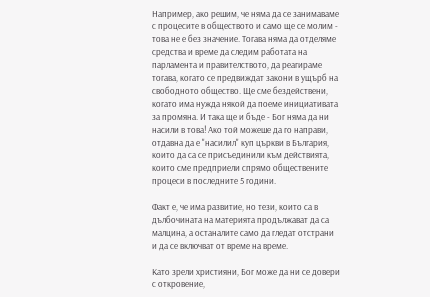Например, ако решим, че няма да се занимаваме с процесите в обществото и само ще се молим - това не е без значение. Тогава няма да отделяме средства и време да следим работата на парламента и правителството, да реагираме тогава, когато се предвиждат закони в ущърб на свободното общество. Ще сме бездействени, когато има нужда някой да поеме инициативата за промяна. И така ще и бъде - Бог няма да ни насили в това! Ако той можеше да го направи, отдавна да е "насилил" куп църкви в България, които да са се присъединили към действията, които сме предприели спрямо обществените процеси в последните 5 години.

Факт е, че има развитие, но тези, които са в дълбочината на материята продължават да са малцина, а останалите само да гледат отстрани и да се включват от време на време.

Като зрели християни, Бог може да ни се довери с откровение,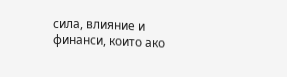сила, влияние и финанси, които ако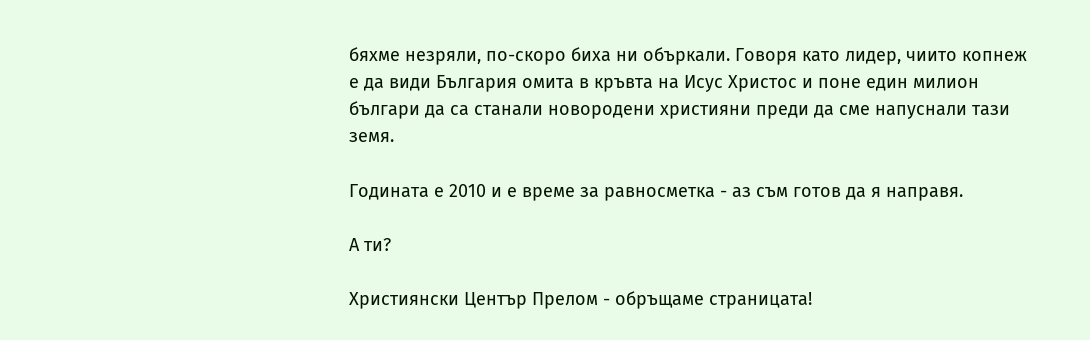бяхме незряли, по-скоро биха ни объркали. Говоря като лидер, чиито копнеж е да види България омита в кръвта на Исус Христос и поне един милион българи да са станали новородени християни преди да сме напуснали тази земя.

Годината е 2010 и е време за равносметка - аз съм готов да я направя.

А ти?

Християнски Център Прелом - обръщаме страницата!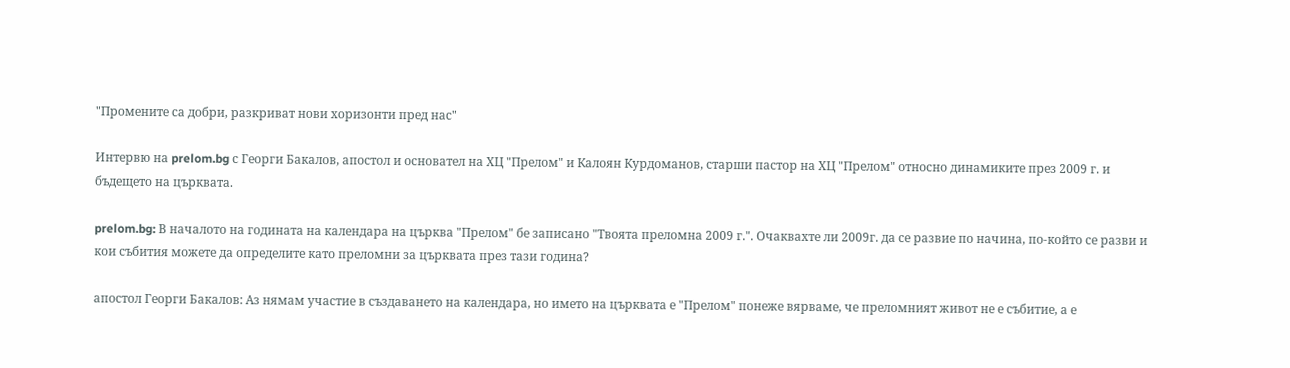"Промените са добри, разкриват нови хоризонти пред нас"

Интервю на prelom.bg с Георги Бакалов, апостол и основател на ХЦ "Прелом" и Калоян Курдоманов, старши пастор на ХЦ "Прелом" относно динамиките през 2009 г. и бъдещето на църквата.

prelom.bg: В началото на годината на календара на църква "Прелом" бе записано "Твоята преломна 2009 г.". Очаквахте ли 2009г. да се развие по начина, по-който се разви и кои събития можете да определите като преломни за църквата през тази година?

апостол Георги Бакалов: Аз нямам участие в създаването на календара, но името на църквата е "Прелом" понеже вярваме, че преломният живот не е събитие, а е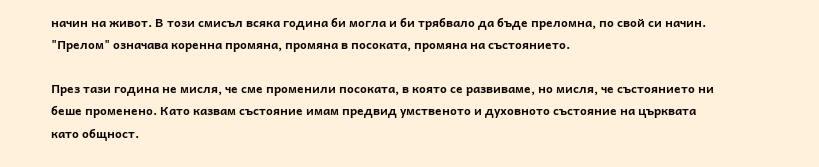начин на живот. В този смисъл всяка година би могла и би трябвало да бъде преломна, по свой си начин. "Прелом" означава коренна промяна, промяна в посоката, промяна на състоянието.

През тази година не мисля, че сме променили посоката, в която се развиваме, но мисля, че състоянието ни беше променено. Като казвам състояние имам предвид умственото и духовното състояние на църквата като общност.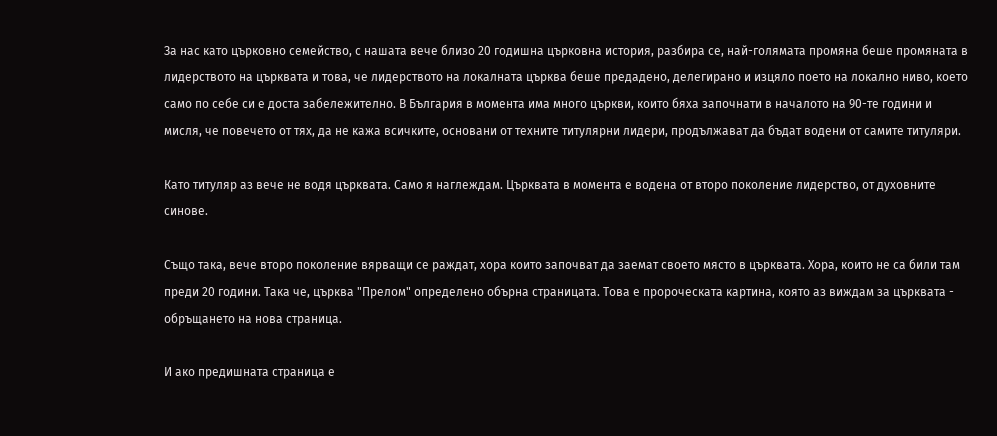За нас като църковно семейство, с нашата вече близо 20 годишна църковна история, разбира се, най-голямата промяна беше промяната в лидерството на църквата и това, че лидерството на локалната църква беше предадено, делегирано и изцяло поето на локално ниво, което само по себе си е доста забележително. В България в момента има много църкви, които бяха започнати в началото на 90-те години и мисля, че повечето от тях, да не кажа всичките, основани от техните титулярни лидери, продължават да бъдат водени от самите титуляри.

Като титуляр аз вече не водя църквата. Само я наглеждам. Църквата в момента е водена от второ поколение лидерство, от духовните синове.

Също така, вече второ поколение вярващи се раждат, хора които започват да заемат своето място в църквата. Хора, които не са били там преди 20 години. Така че, църква "Прелом" определено обърна страницата. Това е пророческата картина, която аз виждам за църквата - обръщането на нова страница.

И ако предишната страница е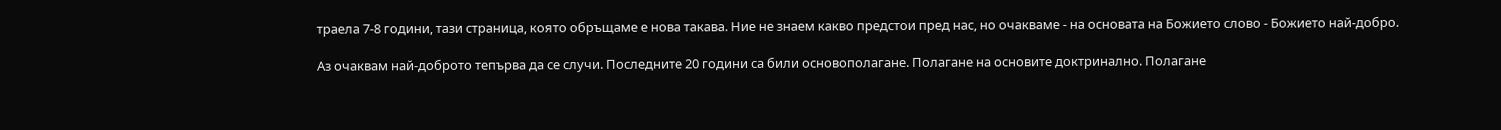траела 7-8 години, тази страница, която обръщаме е нова такава. Ние не знаем какво предстои пред нас, но очакваме - на основата на Божието слово - Божието най-добро.

Аз очаквам най-доброто тепърва да се случи. Последните 20 години са били основополагане. Полагане на основите доктринално. Полагане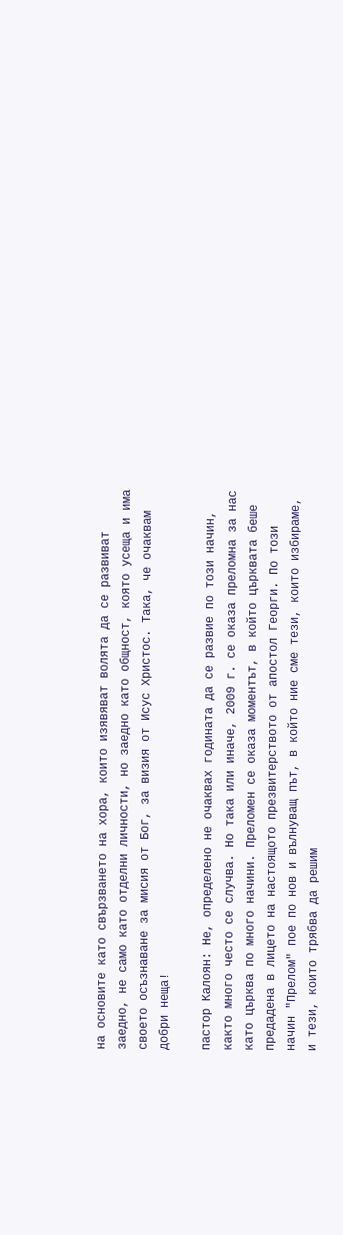на основите като свързването на хора, които изявяват волята да се развиват заедно, не само като отделни личности, но заедно като общност, която усеща и има своето осъзнаване за мисия от Бог, за визия от Исус Христос. Така, че очаквам добри неща!

пастор Калоян: Не, определено не очаквах годината да се развие по този начин, както много често се случва. Но така или иначе, 2009 г. се оказа преломна за нас като църква по много начини. Преломен се оказа моментът, в който църквата беше предадена в лицето на настоящото презвитерството от апостол Георги. По този начин "Прелом" пое по нов и вълнуващ път, в който ние сме тези, които избираме, и тези, които трябва да решим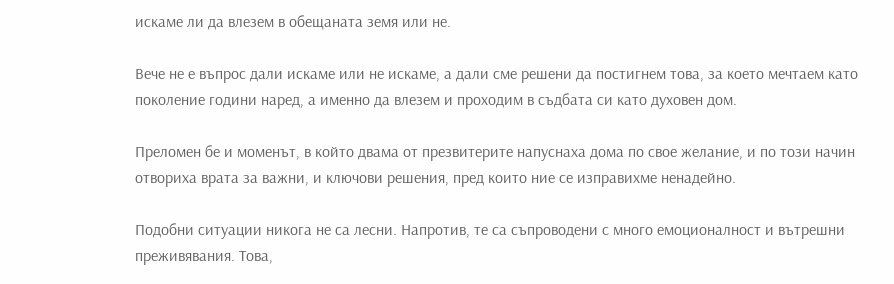искаме ли да влезем в обещаната земя или не.

Вече не е въпрос дали искаме или не искаме, а дали сме решени да постигнем това, за което мечтаем като поколение години наред, а именно да влезем и проходим в съдбата си като духовен дом.

Преломен бе и моменът, в който двама от презвитерите напуснаха дома по свое желание, и по този начин отвориха врата за важни, и ключови решения, пред които ние се изправихме ненадейно.

Подобни ситуации никога не са лесни. Напротив, те са съпроводени с много емоционалност и вътрешни преживявания. Това,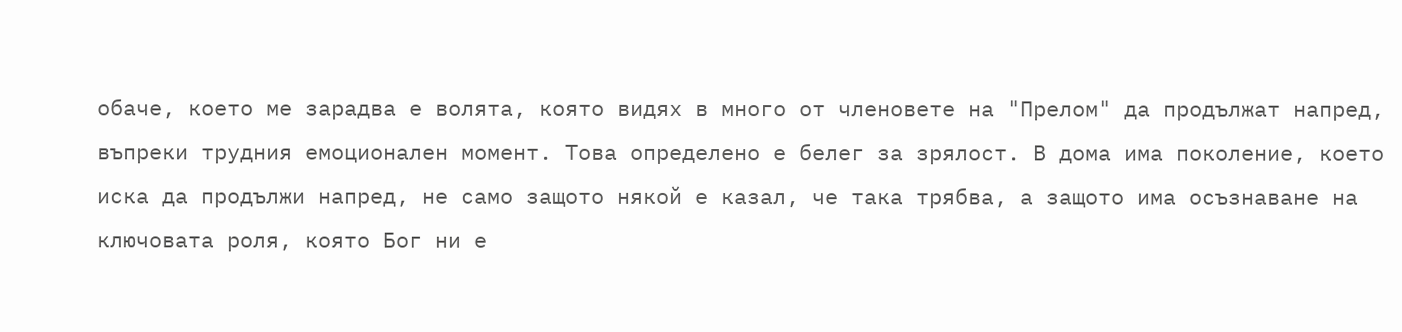обаче, което ме зарадва е волята, която видях в много от членовете на "Прелом" да продължат напред, въпреки трудния емоционален момент. Това определено е белег за зрялост. В дома има поколение, което иска да продължи напред, не само защото някой е казал, че така трябва, а защото има осъзнаване на ключовата роля, която Бог ни е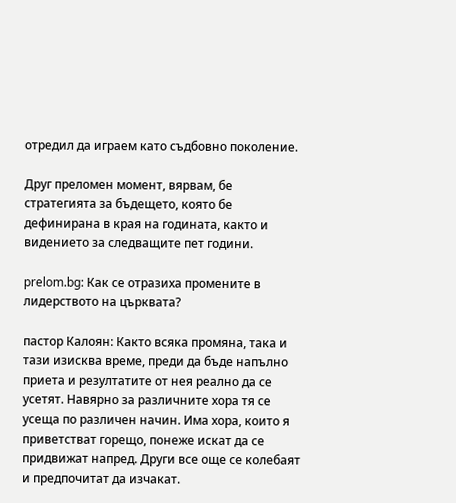отредил да играем като съдбовно поколение.

Друг преломен момент, вярвам, бе стратегията за бъдещето, която бе дефинирана в края на годината, както и видението за следващите пет години.

prelom.bg: Как се отразиха промените в лидерството на църквата?

пастор Калоян: Както всяка промяна, така и тази изисква време, преди да бъде напълно приета и резултатите от нея реално да се усетят. Навярно за различните хора тя се усеща по различен начин. Има хора, които я приветстват горещо, понеже искат да се придвижат напред. Други все още се колебаят и предпочитат да изчакат.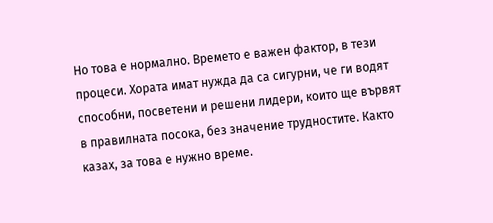Но това е нормално. Времето е важен фактор, в тези процеси. Хората имат нужда да са сигурни, че ги водят способни, посветени и решени лидери, които ще вървят в правилната посока, без значение трудностите. Както казах, за това е нужно време.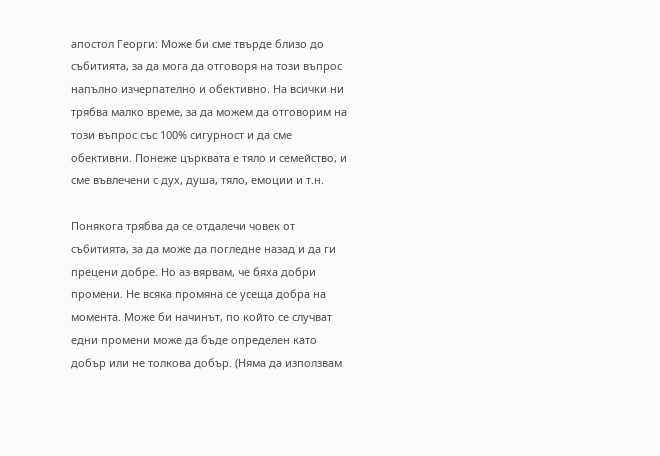апостол Георги: Може би сме твърде близо до събитията, за да мога да отговоря на този въпрос напълно изчерпателно и обективно. На всички ни трябва малко време, за да можем да отговорим на този въпрос със 100% сигурност и да сме обективни. Понеже църквата е тяло и семейство, и сме въвлечени с дух, душа, тяло, емоции и т.н.

Понякога трябва да се отдалечи човек от събитията, за да може да погледне назад и да ги прецени добре. Но аз вярвам, че бяха добри промени. Не всяка промяна се усеща добра на момента. Може би начинът, по който се случват едни промени може да бъде определен като добър или не толкова добър. (Няма да използвам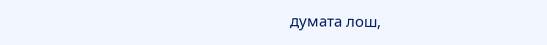думата лош,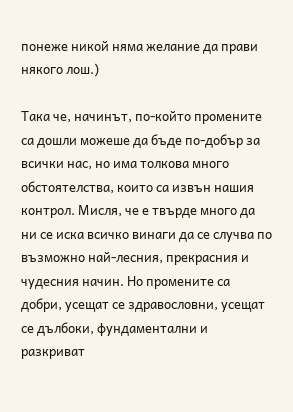понеже никой няма желание да прави някого лош.)

Така че, начинът, по-който промените са дошли можеше да бъде по-добър за всички нас, но има толкова много обстоятелства, които са извън нашия контрол. Мисля, че е твърде много да ни се иска всичко винаги да се случва по възможно най-лесния, прекрасния и чудесния начин. Но промените са добри, усещат се здравословни, усещат се дълбоки, фундаментални и разкриват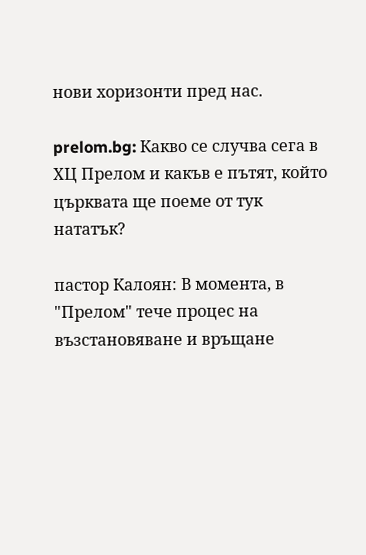нови хоризонти пред нас.

prelom.bg: Какво се случва сега в ХЦ Прелом и какъв е пътят, който църквата ще поеме от тук нататък?

пастор Калоян: В момента, в "Прелом" тече процес на възстановяване и връщане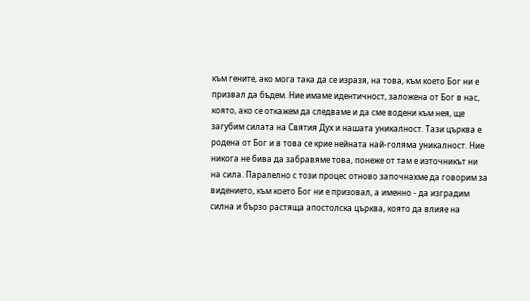към гените, ако мога така да се изразя, на това, към което Бог ни е призвал да бъдем. Ние имаме идентичност, заложена от Бог в нас, която, ако се откажем да следваме и да сме водени към нея, ще загубим силата на Святия Дух и нашата уникалност. Тази църква е родена от Бог и в това се крие нейната най-голяма уникалност. Ние никога не бива да забравяме това, понеже от там е източникът ни на сила. Паралелно с този процес отново започнахме да говорим за видението, към което Бог ни е призовал, а именно - да изградим силна и бързо растяща апостолска църква, която да влияе на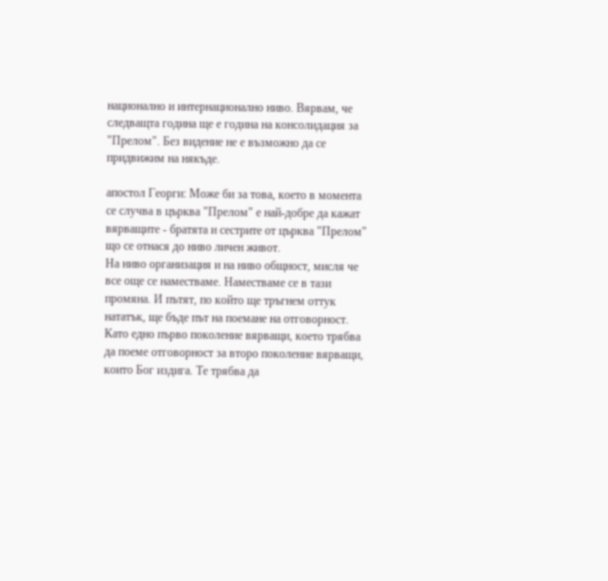национално и интернационално ниво. Вярвам, че следващта година ще е година на консолидация за "Прелом". Без видение не е възможно да се придвижим на някъде.

апостол Георги: Може би за това, което в момента се случва в църква "Прелом" е най-добре да кажат вярващите - братята и сестрите от църква "Прелом" що се отнася до ниво личен живот.
На ниво организация и на ниво общност, мисля че все още се наместваме. Наместваме се в тази промяна. И пътят, по който ще тръгнем оттук нататък, ще бъде път на поемане на отговорност. Като едно първо поколение вярващи, което трябва да поеме отговорност за второ поколение вярващи, които Бог издига. Те трябва да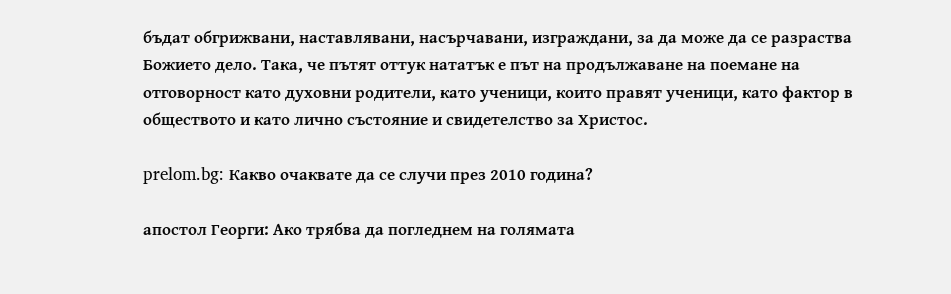бъдат обгрижвани, наставлявани, насърчавани, изграждани, за да може да се разраства Божието дело. Така, че пътят оттук нататък е път на продължаване на поемане на отговорност като духовни родители, като ученици, които правят ученици, като фактор в обществото и като лично състояние и свидетелство за Христос.

prelom.bg: Какво очаквате да се случи през 2010 година?

апостол Георги: Ако трябва да погледнем на голямата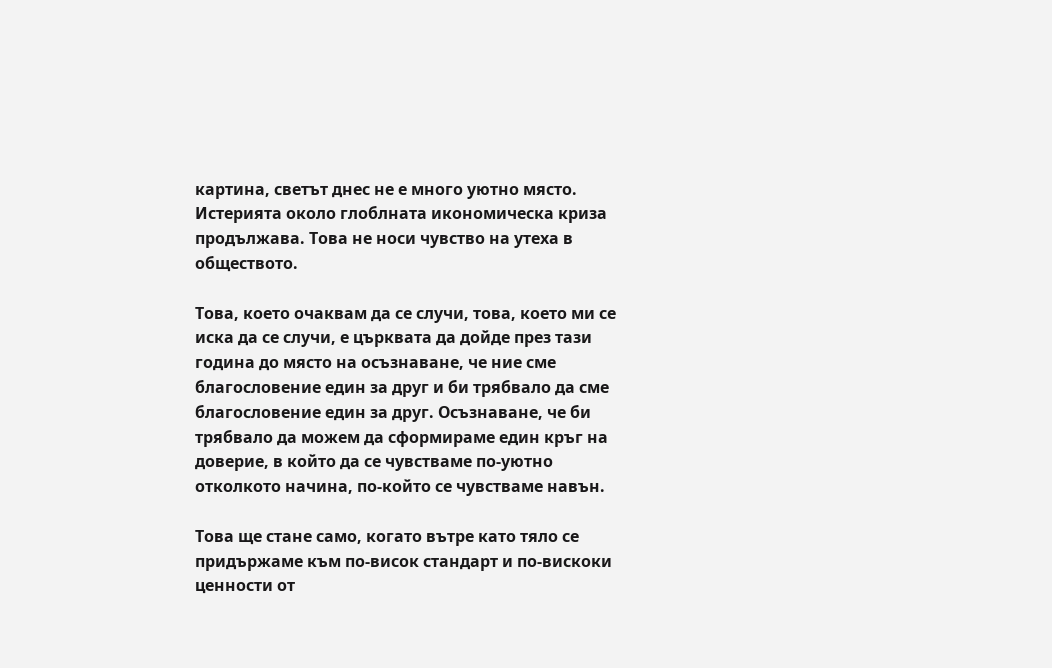картина, светът днес не е много уютно място. Истерията около глоблната икономическа криза продължава. Това не носи чувство на утеха в обществото.

Това, което очаквам да се случи, това, което ми се иска да се случи, е църквата да дойде през тази година до място на осъзнаване, че ние сме благословение един за друг и би трябвало да сме благословение един за друг. Осъзнаване, че би трябвало да можем да сформираме един кръг на доверие, в който да се чувстваме по-уютно отколкото начина, по-който се чувстваме навън.

Това ще стане само, когато вътре като тяло се придържаме към по-висок стандарт и по-вискоки ценности от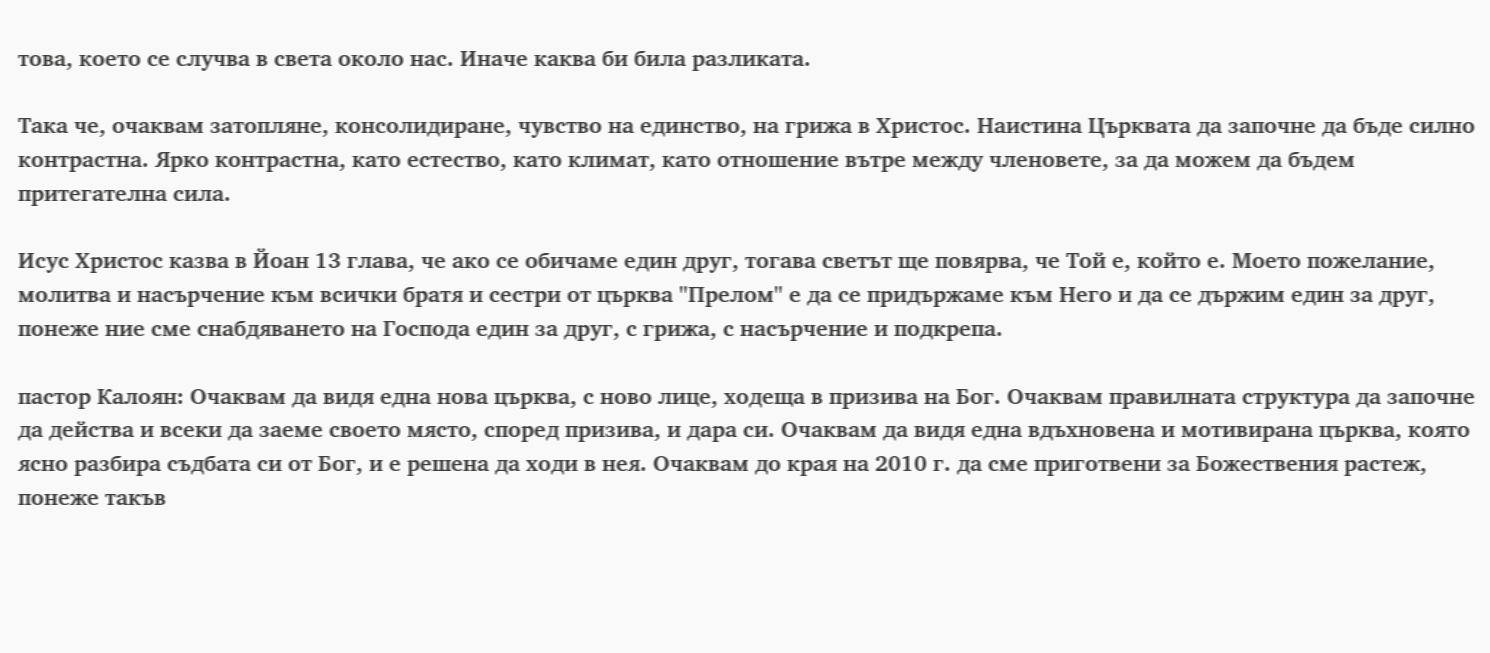това, което се случва в света около нас. Иначе каква би била разликата.

Така че, очаквам затопляне, консолидиране, чувство на единство, на грижа в Христос. Наистина Църквата да започне да бъде силно контрастна. Ярко контрастна, като естество, като климат, като отношение вътре между членовете, за да можем да бъдем притегателна сила.

Исус Христос казва в Йоан 13 глава, че ако се обичаме един друг, тогава светът ще повярва, че Той е, който е. Моето пожелание, молитва и насърчение към всички братя и сестри от църква "Прелом" е да се придържаме към Него и да се държим един за друг, понеже ние сме снабдяването на Господа един за друг, с грижа, с насърчение и подкрепа.

пастор Калоян: Очаквам да видя една нова църква, с ново лице, ходеща в призива на Бог. Очаквам правилната структура да започне да действа и всеки да заеме своето място, според призива, и дара си. Очаквам да видя една вдъхновена и мотивирана църква, която ясно разбира съдбата си от Бог, и е решена да ходи в нея. Очаквам до края на 2010 г. да сме приготвени за Божествения растеж, понеже такъв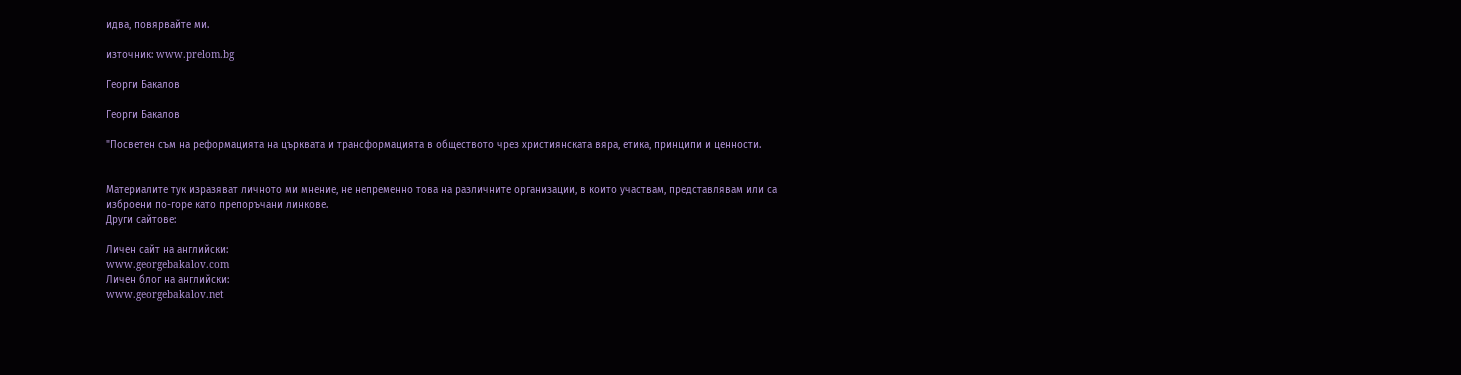идва, повярвайте ми.

източник: www.prelom.bg

Георги Бакалов

Георги Бакалов

"Посветен съм на реформацията на църквата и трансформацията в обществото чрез християнската вяра, етика, принципи и ценности.


Материалите тук изразяват личното ми мнение, не непременно това на различните организации, в които участвам, представлявам или са изброени по-горе като препоръчани линкове.
Други сайтове:

Личен сайт на английски:
www.georgebakalov.com
Личен блог на английски:
www.georgebakalov.net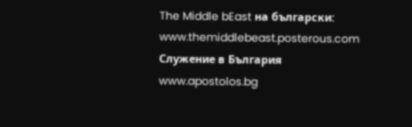The Middle bEast на български:
www.themiddlebeast.posterous.com
Служение в България
www.apostolos.bg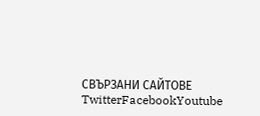СВЪРЗАНИ САЙТОВЕ
TwitterFacebookYoutube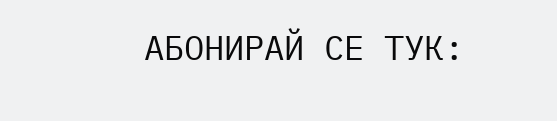АБОНИРАЙ СЕ ТУК: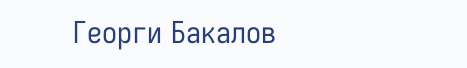Георги Бакалов